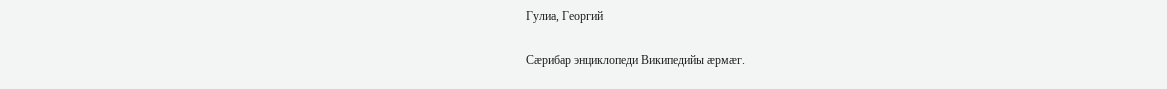Гулиа, Георгий

Сæрибар энциклопеди Википедийы æрмæг.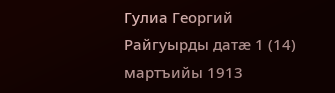Гулиа Георгий
Райгуырды датæ 1 (14) мартъийы 1913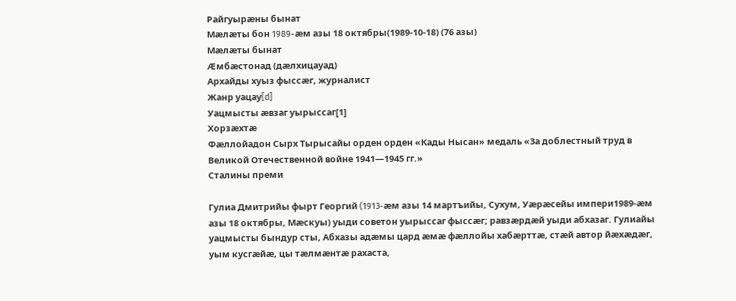Райгуырæны бынат
Мæлæты бон 1989-æм азы 18 октябры(1989-10-18) (76 азы)
Мæлæты бынат
Æмбæстонад (дæлхицауад)
Архайды хуыз фыссæг, журналист
Жанр уацау[d]
Уацмысты æвзаг уырыссаг[1]
Хорзæхтæ
Фæллойадон Сырх Тырысайы орден орден «Кады Нысан» медаль «За доблестный труд в Великой Отечественной войне 1941—1945 гг.»
Сталины преми

Гулиа Дмитрийы фырт Георгий (1913-æм азы 14 мартъийы, Сухум, Уæрæсейы импери1989-æм азы 18 октябры, Мæскуы) уыди советон уырыссаг фыссæг; равзæрдæй уыди абхазаг. Гулиайы уацмысты бындур сты, Абхазы адæмы цард æмæ фæллойы хабæрттæ, стæй автор йæхæдæг, уым кусгæйæ, цы тæлмæнтæ рахаста,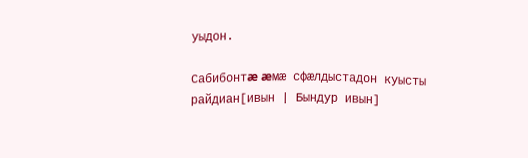уыдон.

Сабибонтæ æмæ сфæлдыстадон куысты райдиан[ивын | Бындур ивын]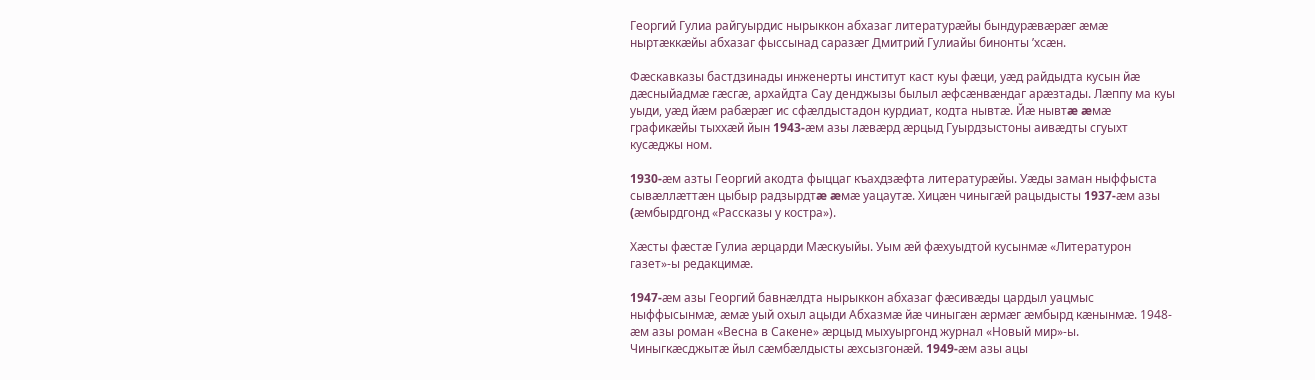Георгий Гулиа райгуырдис нырыккон абхазаг литературæйы бындурæвæрæг æмæ ныртæккæйы абхазаг фыссынад саразæг Дмитрий Гулиайы бинонты ’хсæн.

Фæскавказы бастдзинады инженерты институт каст куы фæци, уæд райдыдта кусын йæ дæсныйадмæ гæсгæ, архайдта Сау денджызы былыл æфсæнвæндаг арæзтады. Лæппу ма куы уыди, уæд йæм рабæрæг ис сфæлдыстадон курдиат, кодта нывтæ. Йæ нывтæ æмæ графикæйы тыххæй йын 1943-æм азы лæвæрд æрцыд Гуырдзыстоны аивæдты сгуыхт кусæджы ном.

1930-æм азты Георгий акодта фыццаг къахдзæфта литературæйы. Уæды заман ныффыста сывæллæттæн цыбыр радзырдтæ æмæ уацаутæ. Хицæн чиныгæй рацыдысты 1937-æм азы (æмбырдгонд «Рассказы у костра»).

Хæсты фæстæ Гулиа æрцарди Мæскуыйы. Уым æй фæхуыдтой кусынмæ «Литературон газет»-ы редакцимæ.

1947-æм азы Георгий бавнæлдта нырыккон абхазаг фæсивæды цардыл уацмыс ныффысынмæ, æмæ уый охыл ацыди Абхазмæ йæ чиныгæн æрмæг æмбырд кæнынмæ. 1948-æм азы роман «Весна в Сакене» æрцыд мыхуыргонд журнал «Новый мир»-ы. Чиныгкæсджытæ йыл сæмбæлдысты æхсызгонæй. 1949-æм азы ацы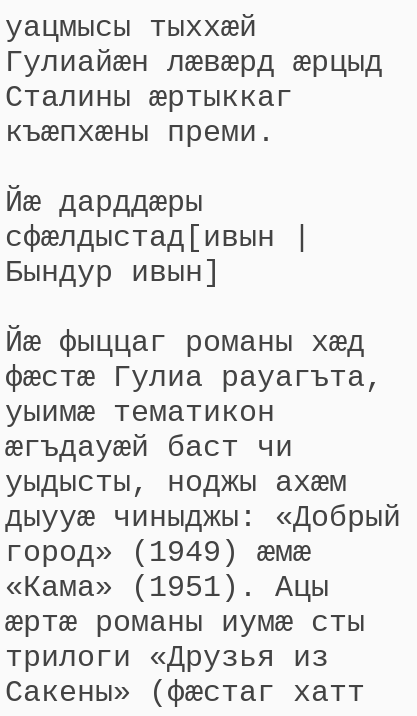уацмысы тыххæй Гулиайæн лæвæрд æрцыд Сталины æртыккаг къæпхæны преми.

Йæ дарддæры сфæлдыстад[ивын | Бындур ивын]

Йæ фыццаг романы хæд фæстæ Гулиа рауагъта, уыимæ тематикон æгъдауæй баст чи уыдысты, ноджы ахæм дыууæ чиныджы: «Добрый город» (1949) æмæ «Кама» (1951). Ацы æртæ романы иумæ сты трилоги «Друзья из Сакены» (фæстаг хатт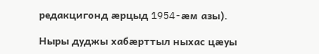редакцигонд æрцыд 1954-æм азы).

Ныры дуджы хабæрттыл ныхас цæуы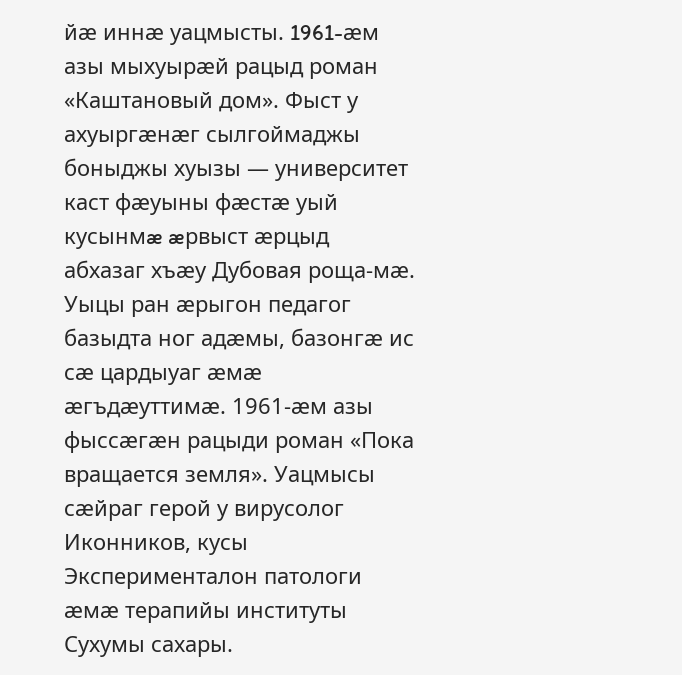йæ иннæ уацмысты. 1961-æм азы мыхуырæй рацыд роман «Каштановый дом». Фыст у ахуыргæнæг сылгоймаджы боныджы хуызы — университет каст фæуыны фæстæ уый кусынмæ æрвыст æрцыд абхазаг хъæу Дубовая роща-мæ. Уыцы ран æрыгон педагог базыдта ног адæмы, базонгæ ис сæ цардыуаг æмæ æгъдæуттимæ. 1961-æм азы фыссæгæн рацыди роман «Пока вращается земля». Уацмысы сæйраг герой у вирусолог Иконников, кусы Эксперименталон патологи æмæ терапийы институты Сухумы сахары.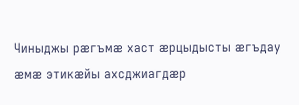Чиныджы рæгъмæ хаст æрцыдысты æгъдау æмæ этикæйы ахсджиагдæр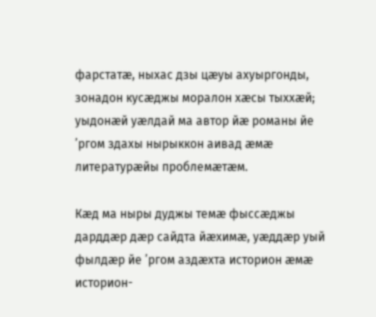фарстатæ, ныхас дзы цæуы ахуыргонды, зонадон кусæджы моралон хæсы тыххæй; уыдонæй уæлдай ма автор йæ романы йе ’ргом здахы нырыккон аивад æмæ литературæйы проблемæтæм.

Кæд ма ныры дуджы темæ фыссæджы дарддæр дæр сайдта йæхимæ, уæддæр уый фылдæр йе ’ргом аздæхта историон æмæ историон-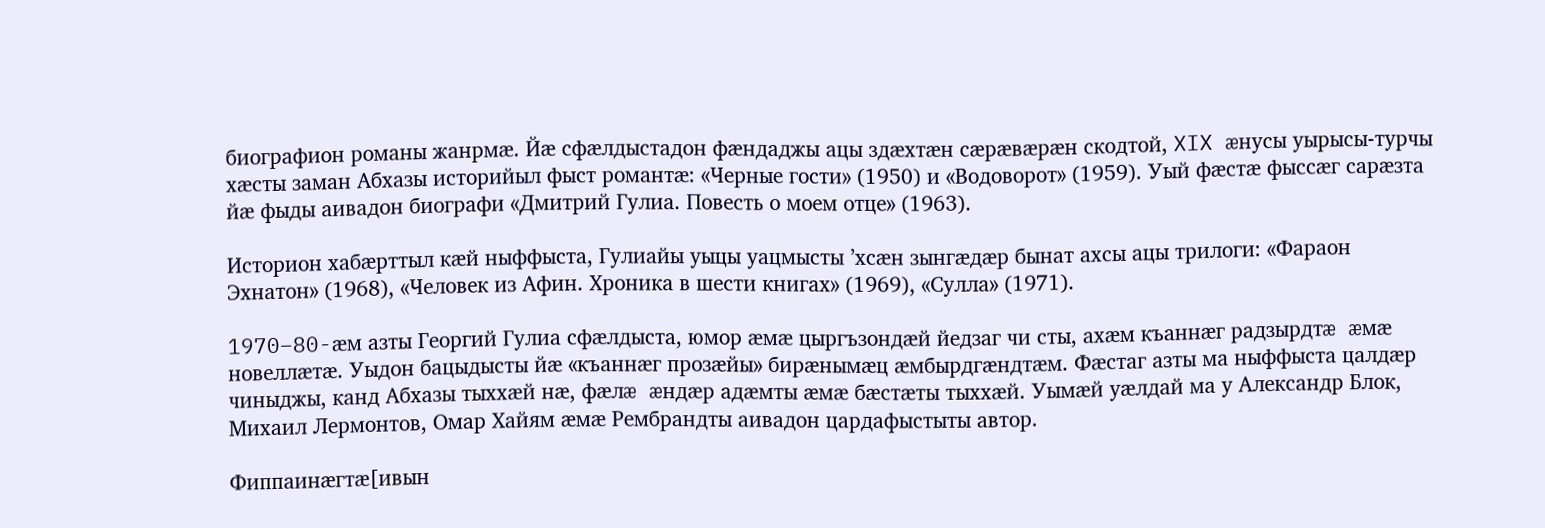биографион романы жанрмæ. Йæ сфæлдыстадон фæндаджы ацы здæхтæн сæрæвæрæн скодтой, XIX æнусы уырысы-турчы хæсты заман Абхазы историйыл фыст романтæ: «Черные гости» (1950) и «Водоворот» (1959). Уый фæстæ фыссæг сарæзта йæ фыды аивадон биографи «Дмитрий Гулиа. Повесть о моем отце» (1963).

Историон хабæрттыл кæй ныффыста, Гулиайы уыцы уацмысты ’хсæн зынгæдæр бынат ахсы ацы трилоги: «Фараон Эхнатон» (1968), «Человек из Афин. Хроника в шести книгах» (1969), «Сулла» (1971).

1970–80-æм азты Георгий Гулиа сфæлдыста, юмор æмæ цыргъзондæй йедзаг чи сты, ахæм къаннæг радзырдтæ æмæ новеллæтæ. Уыдон бацыдысты йæ «къаннæг прозæйы» бирæнымæц æмбырдгæндтæм. Фæстаг азты ма ныффыста цалдæр чиныджы, канд Абхазы тыххæй нæ, фæлæ æндæр адæмты æмæ бæстæты тыххæй. Уымæй уæлдай ма у Александр Блок, Михаил Лермонтов, Омар Хайям æмæ Рембрандты аивадон цардафыстыты автор.

Фиппаинæгтæ[ивын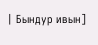| Бындур ивын]